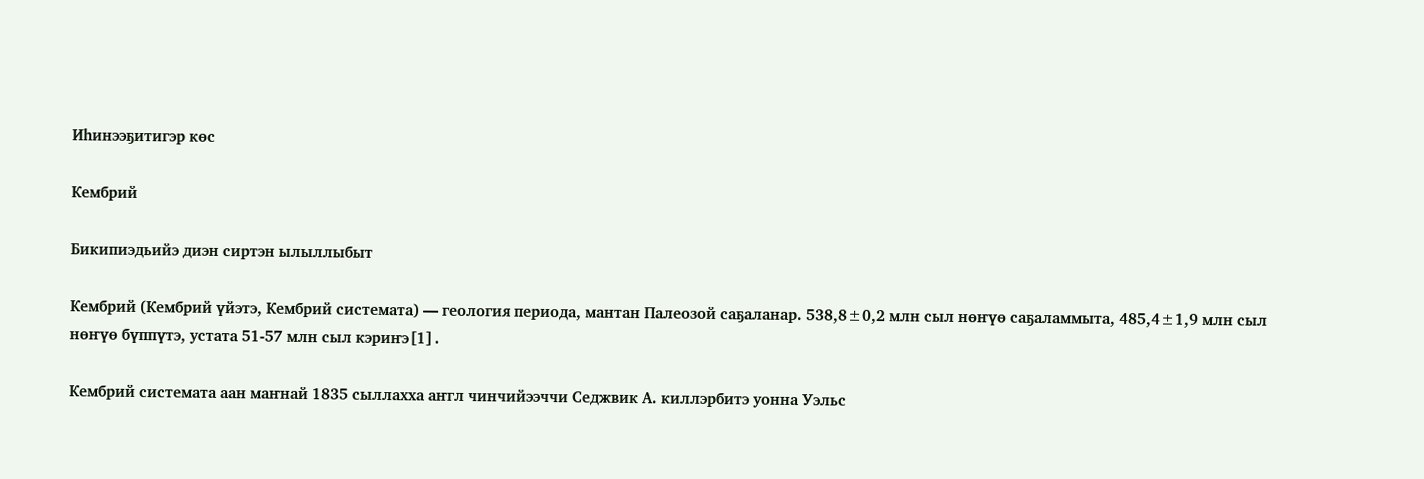Иһинээҕитигэр көс

Кембрий

Бикипиэдьийэ диэн сиртэн ылыллыбыт

Кембрий (Кембрий үйэтэ, Кембрий системата) — геология периода, мантан Палеозой саҕаланар. 538,8±0,2 млн сыл нөҥүө саҕаламмыта, 485,4±1,9 млн сыл нөҥүө бүппүтэ, устата 51-57 млн сыл кэриҥэ[1].

Кембрий системата аан маҥнай 1835 сыллахха аҥгл чинчийээччи Седжвик А. киллэрбитэ уонна Уэльс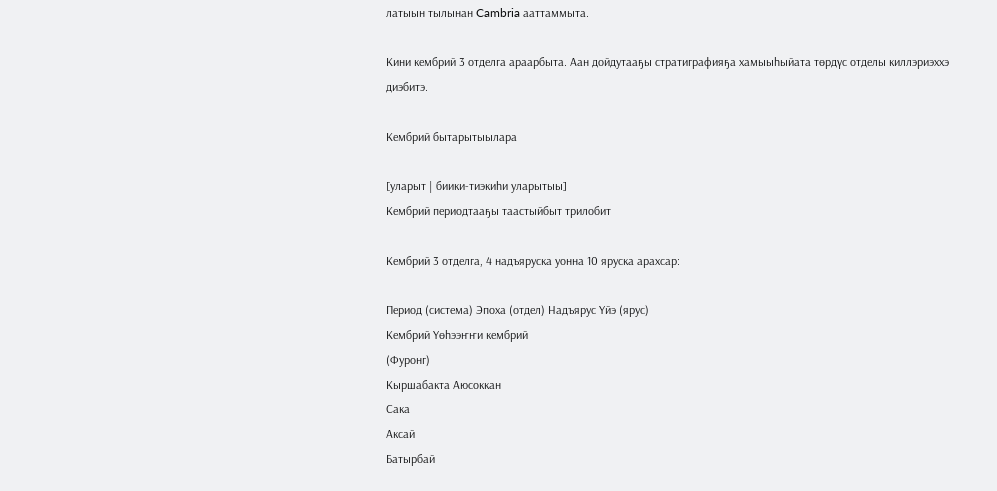латыын тылынан Cambria ааттаммыта.

Кини кембрий 3 отделга араарбыта. Аан дойдутааҕы стратиграфияҕа хамыыһыйата төрдүс отделы киллэриэххэ диэбитэ.

Кембрий бытарытыылара

[уларыт | биики-тиэкиһи уларытыы]
Кембрий периодтааҕы таастыйбыт трилобит

Кембрий 3 отделга, 4 надъяруска уонна 10 яруска арахсар:

Период (система) Эпоха (отдел) Надъярус Үйэ (ярус)
Кембрий Үөһээҥҥи кембрий
(Фуронг)
Кыршабакта Аюсоккан
Сака
Аксай
Батырбай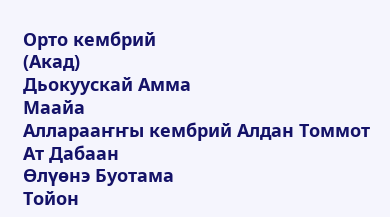Орто кембрий
(Акад)
Дьокуускай Амма
Маайа
Алларааҥҥы кембрий Алдан Томмот
Ат Дабаан
Өлүөнэ Буотама
Тойон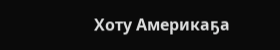Хоту Америкаҕа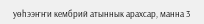уөһээҥҥи кембрий атыннык арахсар, манна 3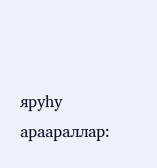яруһу араараллар: